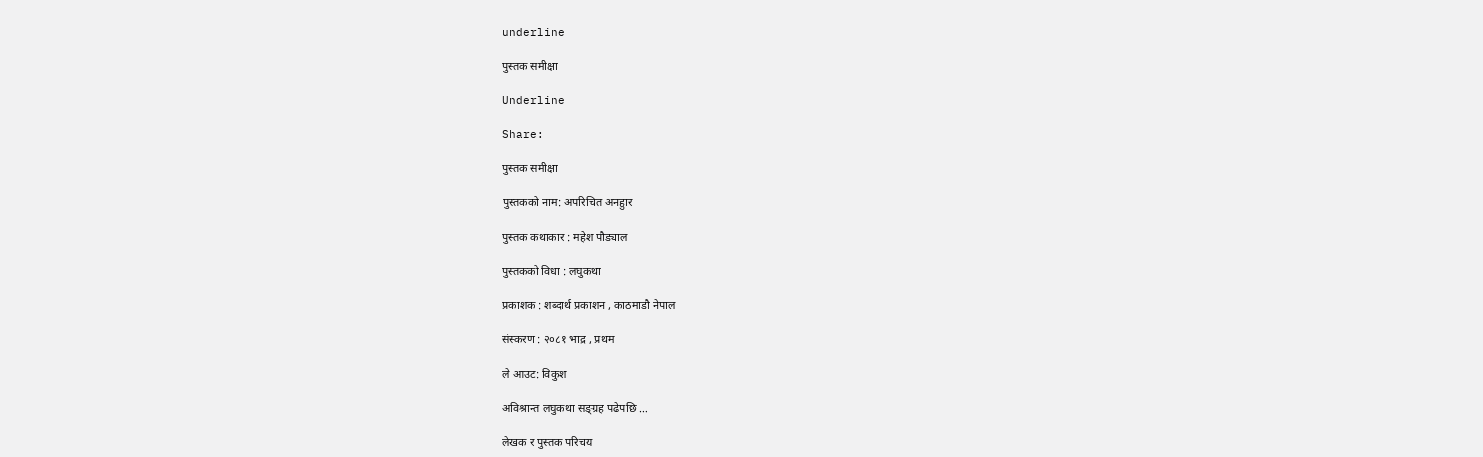underline

पुस्तक समीक्षा

Underline

Share:

पुस्तक समीक्षा

पुस्तकको नाम: अपरिचित अनहुार

पुस्तक कथाकार : महेश पौड्याल

पुस्तकको विधा : लघुकथा

प्रकाशक : शब्दार्थ प्रकाशन , काठमाडौ नेपाल

संस्करण : २०८१ भाद्र , प्रथम

ले आउट: विकुश

अविश्रान्त लघुकथा सङ्ग्रह पढेपछि …

लेखक र पुस्तक परिचय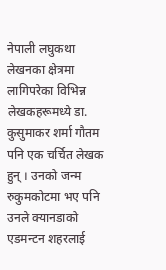नेपाली लघुकथा लेखनका क्षेत्रमा लागिपरेका विभिन्न लेखकहरूमध्ये डा. कुसुमाकर शर्मा गौतम पनि एक चर्चित लेखक हुन् । उनको जन्म रुकुमकोटमा भए पनि उनले क्यानडाको एडमन्टन शहरलाई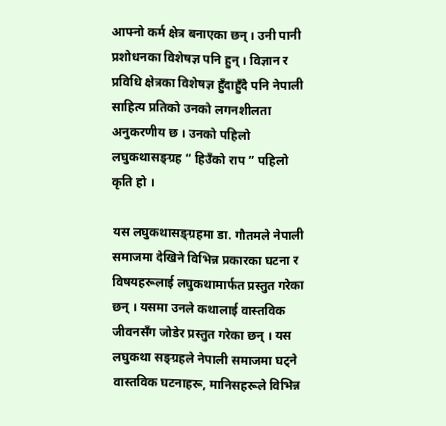आफ्नो कर्म क्षेत्र बनाएका छन् । उनी पानी प्रशोधनका विशेषज्ञ पनि हुन् । विज्ञान र प्रविधि क्षेत्रका विशेषज्ञ हुँदाहुँदै पनि नेपाली साहित्य प्रतिको उनको लगनशीलता अनुकरणीय छ । उनको पहिलो लघुकथासङ्ग्रह “ हिउँको राप ” पहिलो कृति हो ।

यस लघुकथासङ्ग्रहमा डा. गौतमले नेपाली समाजमा देखिने विभिन्न प्रकारका घटना र विषयहरूलाई लघुकथामार्फत प्रस्तुत गरेका छन् । यसमा उनले कथालाई वास्तविक जीवनसँग जोडेर प्रस्तुत गरेका छन् । यस लघुकथा सङ्ग्रहले नेपाली समाजमा घट्ने वास्तविक घटनाहरू, मानिसहरूले विभिन्न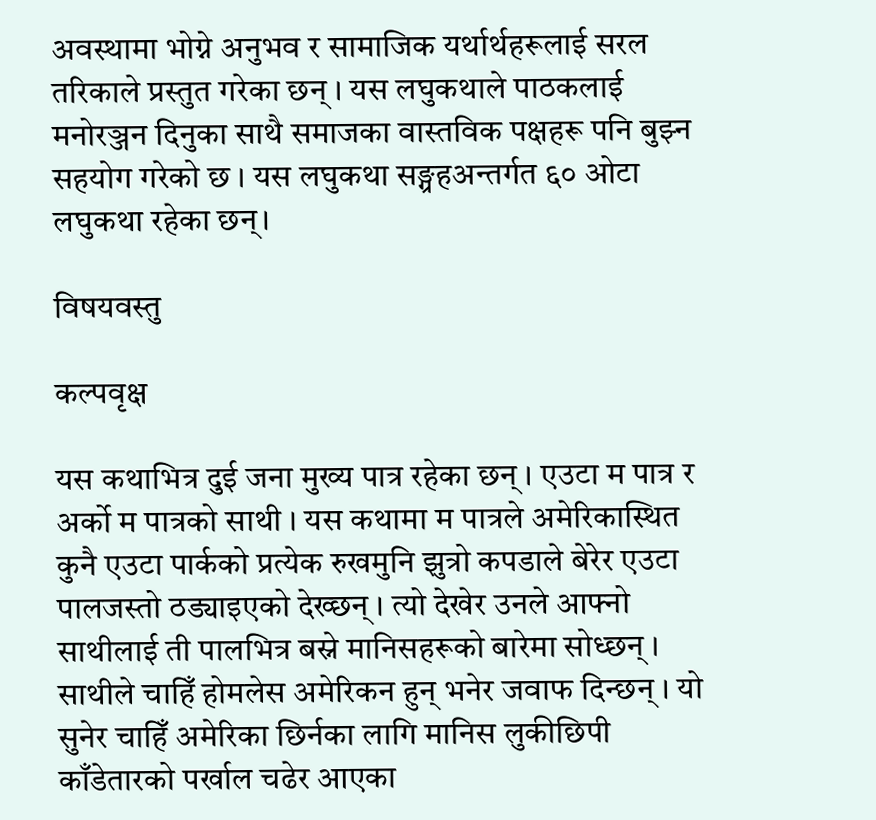अवस्थामा भोग्ने अनुभव र सामाजिक यर्थार्थहरूलाई सरल तरिकाले प्रस्तुत गरेका छन् । यस लघुकथाले पाठकलाई मनोरञ्जन दिनुका साथै समाजका वास्तविक पक्षहरू पनि बुझ्न सहयोग गरेको छ । यस लघुकथा सङ्ग्रहअन्तर्गत ६० ओटा लघुकथा रहेका छन्।

विषयवस्तु

कल्पवृक्ष

यस कथाभित्र दुई जना मुख्य पात्र रहेका छन् । एउटा म पात्र र अर्को म पात्रको साथी । यस कथामा म पात्रले अमेरिकास्थित कुनै एउटा पार्कको प्रत्येक रुखमुनि झुत्रो कपडाले बेरेर एउटा पालजस्तो ठड्याइएको देख्छन् । त्यो देखेर उनले आफ्नो साथीलाई ती पालभित्र बस्ने मानिसहरूको बारेमा सोध्छन् । साथीले चाहिँ होमलेस अमेरिकन हुन् भनेर जवाफ दिन्छन् । यो सुनेर चाहिँ अमेरिका छिर्नका लागि मानिस लुकीछिपी काँडेतारको पर्खाल चढेर आएका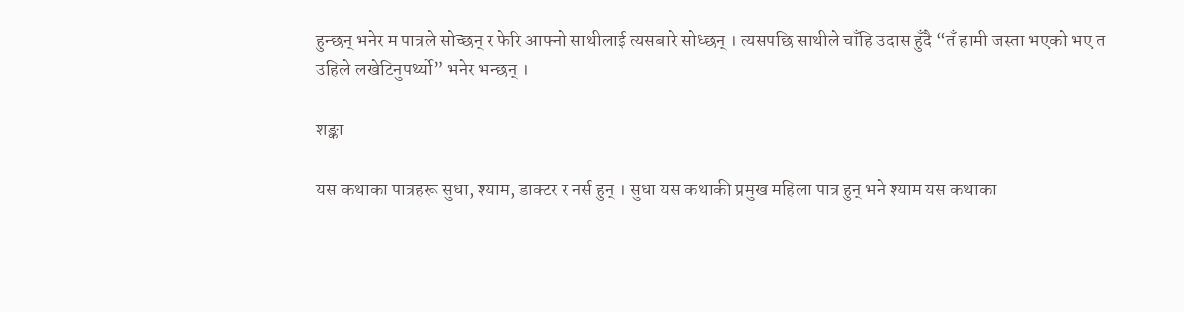हुन्छन् भनेर म पात्रले सोच्छन् र फेरि आफ्नो साथीलाई त्यसबारे सोध्छन् । त्यसपछि साथीले चाँहि उदास हुँदै “तँ हामी जस्ता भएको भए त उहिले लखेटिनुपर्थ्यो” भनेर भन्छन् ।

शङ्का

यस कथाका पात्रहरू सुधा, श्याम, डाक्टर र नर्स हुन् । सुधा यस कथाकी प्रमुख महिला पात्र हुन् भने श्याम यस कथाका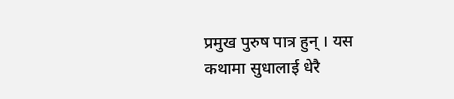प्रमुख पुरुष पात्र हुन् । यस कथामा सुधालाई धेरै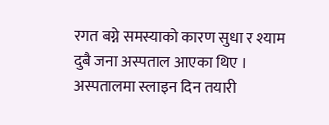रगत बग्ने समस्याको कारण सुधा र श्याम दुबै जना अस्पताल आएका थिए । अस्पतालमा स्लाइन दिन तयारी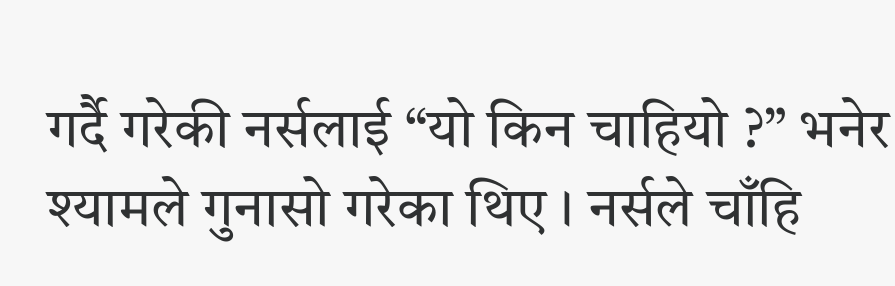गर्दै गरेकी नर्सलाई “यो किन चाहियो ?” भनेर श्यामले गुनासो गरेका थिए । नर्सले चाँहि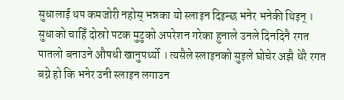सुधालाई थप कमजोरी नहोस् भन्नका यो स्लाइन दिइन्छ भनेर भनेकी थिइन् । सुधाको चाहिँ दोस्रो पटक मुटुको अपरेशन गरेका हुनाले उनले दिनदिनै रगत पातलो बनाउने औषधी खानुपर्थ्यो । त्यसैले स्लाइनको सुइले घोचेर अझै धेरै रगत बग्ने हो कि भनेर उनी स्लाइन लगाउन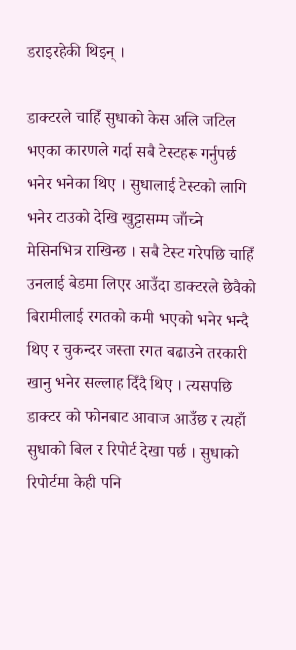डराइरहेकी थिइन् ।

डाक्टरले चाहिँ सुधाको केस अलि जटिल भएका कारणले गर्दा सबै टेस्टहरू गर्नुपर्छ भनेर भनेका थिए । सुधालाई टेस्टको लागि भनेर टाउको देखि खुट्टासम्म जाँच्ने मेसिनभित्र राखिन्छ । सबै टेस्ट गरेपछि चाहिँ उनलाई बेडमा लिएर आउँदा डाक्टरले छेवैको बिरामीलाई रगतको कमी भएको भनेर भन्दै थिए र चुकन्दर जस्ता रगत बढाउने तरकारी खानु भनेर सल्लाह दिँदै थिए । त्यसपछि डाक्टर को फोनबाट आवाज आउँछ र त्यहाँ सुधाको बिल र रिपोर्ट देखा पर्छ । सुधाको रिपोर्टमा केही पनि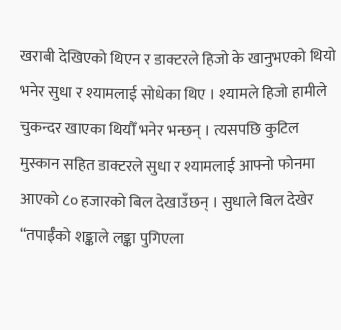खराबी देखिएको थिएन र डाक्टरले हिजो के खानुभएको थियो भनेर सुधा र श्यामलाई सोधेका थिए । श्यामले हिजो हामीले चुकन्दर खाएका थियौँ भनेर भन्छन् । त्यसपछि कुटिल मुस्कान सहित डाक्टरले सुधा र श्यामलाई आफ्नो फोनमा आएको ८० हजारको बिल देखाउँछन् । सुधाले बिल देखेर “तपाईँको शङ्काले लङ्का पुगिएला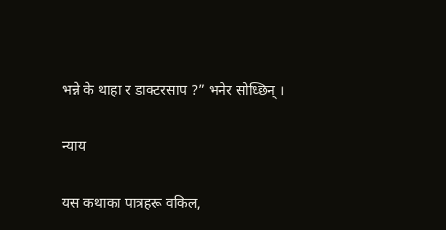भन्ने के थाहा र डाक्टरसाप ?” भनेर सोध्छिन् ।

न्याय

यस कथाका पात्रहरू वकिल,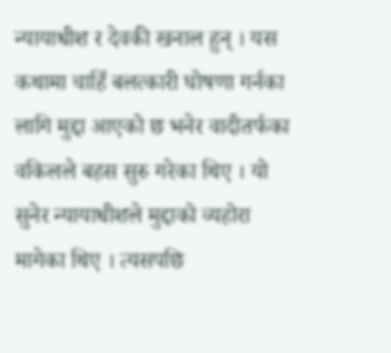न्यायाधीश र देवकी खनाल हुन् । यस कथामा चाहिँ बलत्कारी घोषणा गर्नका लागि मुद्दा आएको छ भनेर वादीतर्फका वकिलले बहस सुरु गरेका थिए । यो सुनेर न्यायाधीशले मुद्दाको व्यहोरा मागेका थिए । त्यसपछि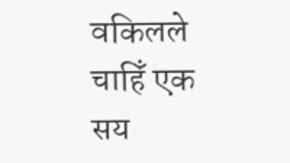वकिलले चाहिँ एक सय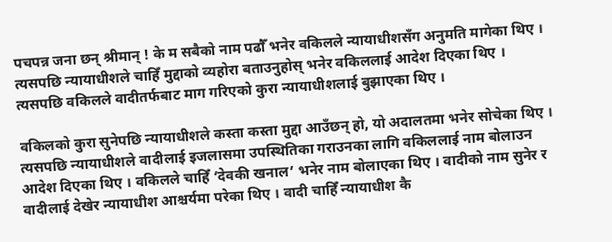पचपन्न जना छन् श्रीमान् ! के म सबैको नाम पढौँ भनेर वकिलले न्यायाधीशसँग अनुमति मागेका थिए । त्यसपछि न्यायाधीशले चाहिँ मुद्दाको व्यहोरा बताउनुहोस् भनेर वकिललाई आदेश दिएका थिए । त्यसपछि वकिलले वादीतर्फबाट माग गरिएको कुरा न्यायाधीशलाई बुझाएका थिए ।

वकिलको कुरा सुनेपछि न्यायाधीशले कस्ता कस्ता मुद्दा आउँछन् हो, यो अदालतमा भनेर सोचेका थिए । त्यसपछि न्यायाधीशले वादीलाई इजलासमा उपस्थितिका गराउनका लागि वकिललाई नाम बोलाउन आदेश दिएका थिए । वकिलले चाहिँ ‘देवकी खनाल’ भनेर नाम बोलाएका थिए । वादीको नाम सुनेर र वादीलाई देखेर न्यायाधीश आश्चर्यमा परेका थिए । वादी चाहिँ न्यायाधीश कै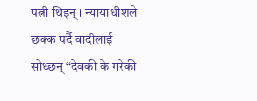पत्नी थिइन् । न्यायाधीशले छक्क पर्दै वादीलाई सोध्छन् “देवकी के गरेकी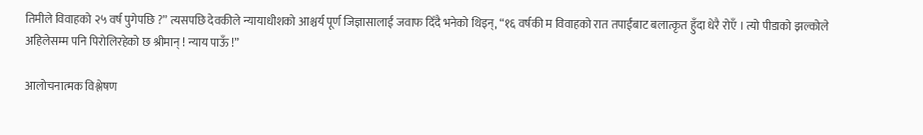तिमीले विवाहको २५ वर्ष पुगेपछि ?” त्यसपछि देवकीले न्यायाधीशको आश्चर्य पूर्ण जिज्ञासालाई जवाफ दिँदै भनेको थिइन्, “१६ वर्षकी म विवाहको रात तपाईंबाट बलात्कृत हुँदा धेरै रोएँ । त्यो पीडाको झल्कोले अहिलेसम्म पनि पिरोलिरहेको छ श्रीमान् ! न्याय पाऊँ !”

आलोचनात्मक विश्लेषण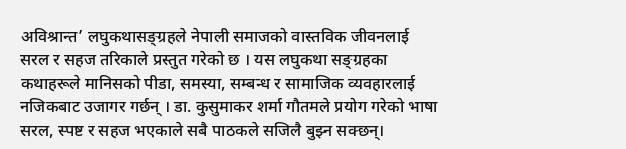अविश्रान्त’ लघुकथासङ्ग्रहले नेपाली समाजको वास्तविक जीवनलाई सरल र सहज तरिकाले प्रस्तुत गरेको छ । यस लघुकथा सङ्ग्रहका कथाहरूले मानिसको पीडा, समस्या, सम्बन्ध र सामाजिक व्यवहारलाई नजिकबाट उजागर गर्छन् । डा. कुसुमाकर शर्मा गौतमले प्रयोग गरेको भाषा सरल, स्पष्ट र सहज भएकाले सबै पाठकले सजिलै बुझ्न सक्छन्।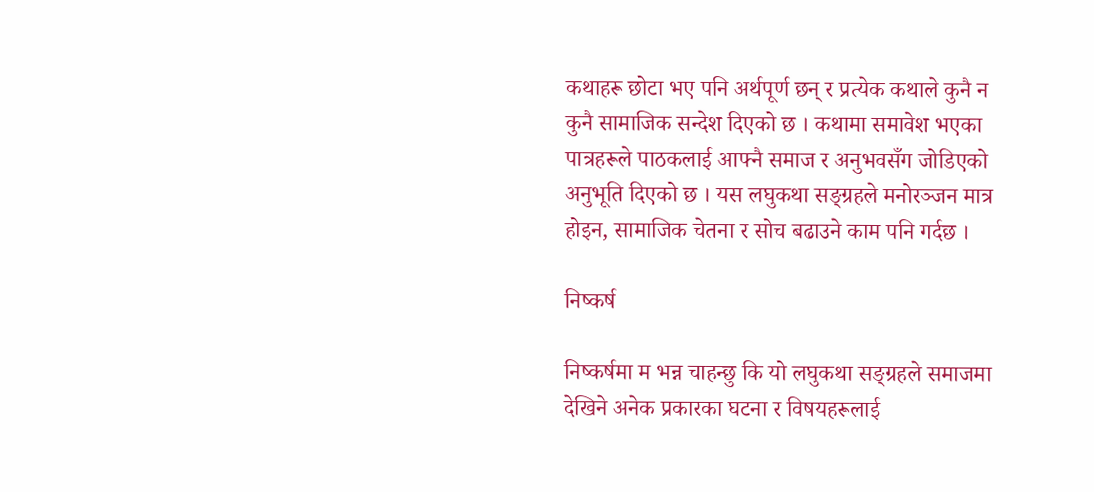कथाहरू छोटा भए पनि अर्थपूर्ण छन् र प्रत्येक कथाले कुनै न कुनै सामाजिक सन्देश दिएको छ । कथामा समावेश भएका पात्रहरूले पाठकलाई आफ्नै समाज र अनुभवसँग जोडिएको अनुभूति दिएको छ । यस लघुकथा सङ्ग्रहले मनोरञ्जन मात्र होइन, सामाजिक चेतना र सोच बढाउने काम पनि गर्दछ ।

निष्कर्ष

निष्कर्षमा म भन्न चाहन्छु कि यो लघुकथा सङ्ग्रहले समाजमा देखिने अनेक प्रकारका घटना र विषयहरूलाई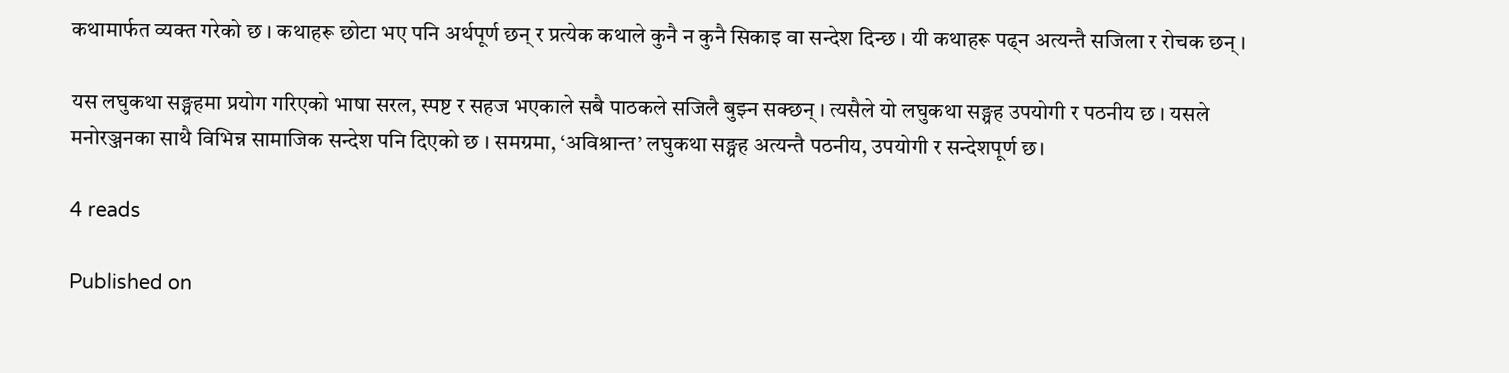कथामार्फत व्यक्त गरेको छ । कथाहरू छोटा भए पनि अर्थपूर्ण छन् र प्रत्येक कथाले कुनै न कुनै सिकाइ वा सन्देश दिन्छ । यी कथाहरू पढ्न अत्यन्तै सजिला र रोचक छन् ।

यस लघुकथा सङ्ग्रहमा प्रयोग गरिएको भाषा सरल, स्पष्ट र सहज भएकाले सबै पाठकले सजिलै बुझ्न सक्छन् । त्यसैले यो लघुकथा सङ्ग्रह उपयोगी र पठनीय छ । यसले मनोरञ्जनका साथै विभिन्न सामाजिक सन्देश पनि दिएको छ । समग्रमा, ‘अविश्रान्त’ लघुकथा सङ्ग्रह अत्यन्तै पठनीय, उपयोगी र सन्देशपूर्ण छ।

4 reads

Published on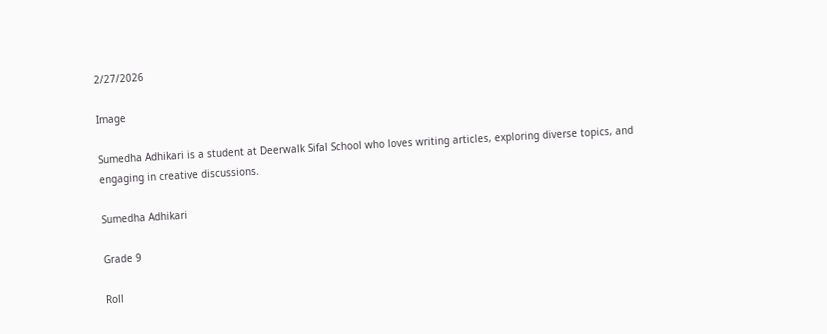2/27/2026

Image

Sumedha Adhikari is a student at Deerwalk Sifal School who loves writing articles, exploring diverse topics, and engaging in creative discussions.

Sumedha Adhikari

Grade 9

Roll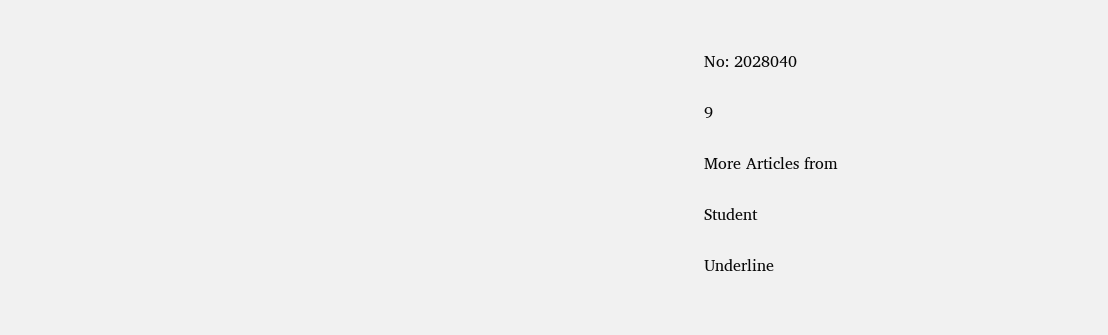No: 2028040

9

More Articles from

Student

Underline